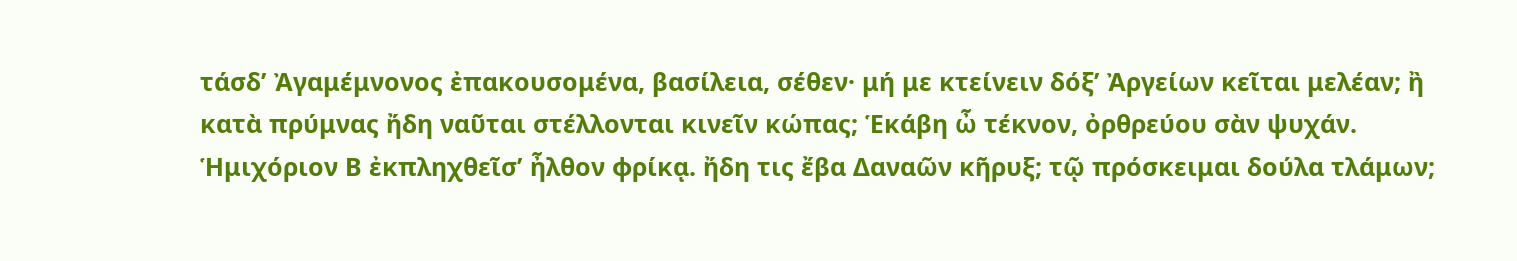τάσδʼ Ἀγαμέμνονος ἐπακουσομένα, βασίλεια, σέθεν· μή με κτείνειν δόξʼ Ἀργείων κεῖται μελέαν; ἢ κατὰ πρύμνας ἤδη ναῦται στέλλονται κινεῖν κώπας; Ἑκάβη ὦ τέκνον, ὀρθρεύου σὰν ψυχάν. Ἡμιχόριον Β ἐκπληχθεῖσʼ ἦλθον φρίκᾳ. ἤδη τις ἔβα Δαναῶν κῆρυξ; τῷ πρόσκειμαι δούλα τλάμων;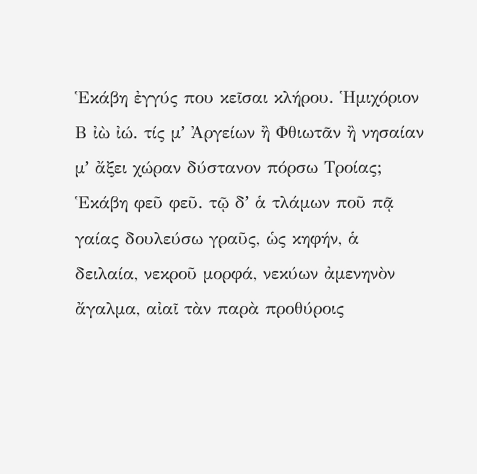Ἑκάβη ἐγγύς που κεῖσαι κλήρου. Ἡμιχόριον Β ἰὼ ἰώ. τίς μʼ Ἀργείων ἢ Φθιωτᾶν ἢ νησαίαν μʼ ἄξει χώραν δύστανον πόρσω Τροίας; Ἑκάβη φεῦ φεῦ. τῷ δʼ ἁ τλάμων ποῦ πᾷ γαίας δουλεύσω γραῦς, ὡς κηφήν, ἁ δειλαία, νεκροῦ μορφά, νεκύων ἀμενηνὸν ἄγαλμα, αἰαῖ τὰν παρὰ προθύροις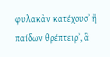φυλακὰν κατέχουσʼ ἢ παίδων θρέπτειρʼ, ἃ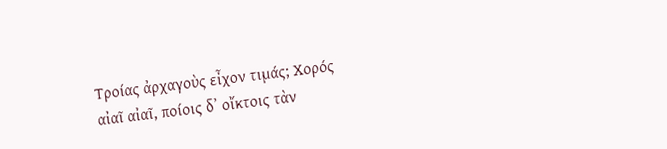Τροίας ἀρχαγοὺς εἶχον τιμάς; Χορός αἰαῖ αἰαῖ, ποίοις δʼ οἴκτοις τὰν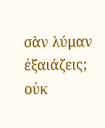σὰν λύμαν ἐξαιάζεις; οὐκ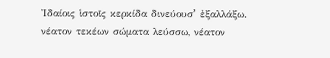Ἰδαίοις ἱστοῖς κερκίδα δινεύουσʼ ἐξαλλάξω. νέατον τεκέων σώματα λεύσσω, νέατον